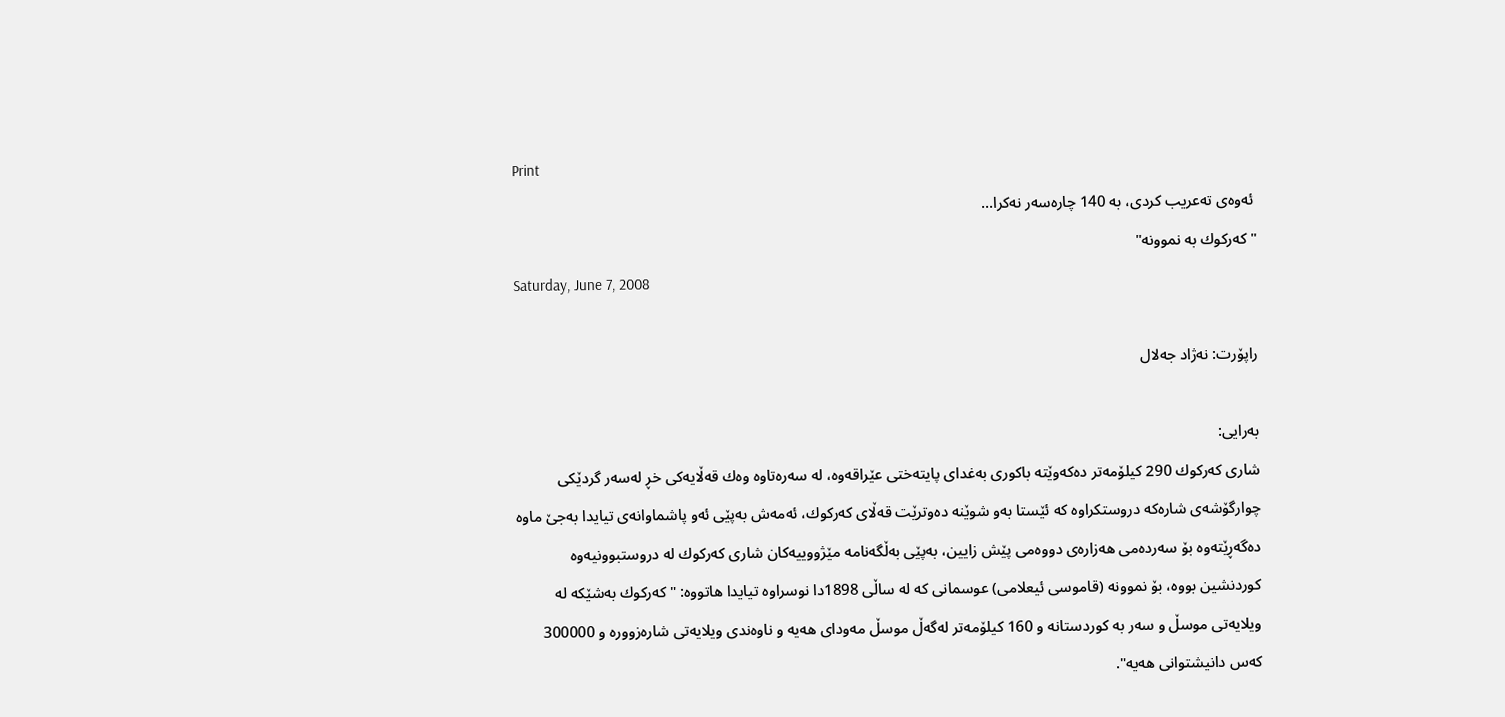Print
 ئه‌وه‌ی‌ ته‌عریب كردی‌، به‌ 140 چاره‌سه‌ر نه‌كرا...
"كه‌ركوك به‌ نموونه‌"
Saturday, June 7, 2008

راپۆرت: نه‌ژاد جه‌لال

به‌رایی‌:
شاری‌ كه‌ركوك 290 كیلۆمه‌تر ده‌كه‌وێته‌ باكوری‌ به‌غدای‌ پایته‌ختی‌ عێراقه‌وه‌، له‌ سه‌ره‌تاوه‌ وه‌ك قه‌ڵایه‌كی‌ خڕ له‌سه‌ر گردێكی‌ چوارگۆشه‌ی‌ شاره‌كه‌ دروستكراوه‌ كه‌ ئێستا به‌و شوێنه‌ ده‌وترێت قه‌ڵای‌ كه‌ركوك، ئه‌مه‌ش به‌پێی‌ ئه‌و پاشماوانه‌ی‌ تیایدا به‌جێ ماوه‌ ده‌گه‌ڕێته‌وه‌ بۆ سه‌رده‌می‌ هه‌زاره‌ی‌ دووه‌می‌ پێش زایین، به‌پێی‌ به‌ڵگه‌نامه‌ مێژووییه‌كان شاری‌ كه‌ركوك له‌ دروستبوونیه‌وه‌ كوردنشین بووه‌، بۆ نموونه‌ (قاموسی‌ ئیعلامی‌) عوسمانی كه‌ له‌ ساڵی‌ 1898دا نوسراوه‌ تیایدا هاتووه‌: "كه‌ركوك به‌شێكه‌ له‌ ویلایه‌تی‌ موسڵ و سه‌ر به‌ كوردستانه‌ و 160 كیلۆمه‌تر له‌گه‌ڵ موسڵ مه‌ودای‌ هه‌یه‌ و ناوه‌ندی‌ ویلایه‌تی‌ شاره‌زووره‌ و 300000 كه‌س دانیشتوانی‌ هه‌یه‌".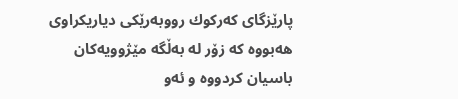پارێزگای‌ كه‌ركوك رووبه‌رێكی‌ دیاریكراوی‌ هه‌بووه‌ كه‌ زۆر له‌ به‌ڵگه‌ مێژوویه‌كان باسیان كردووه‌ و ئه‌و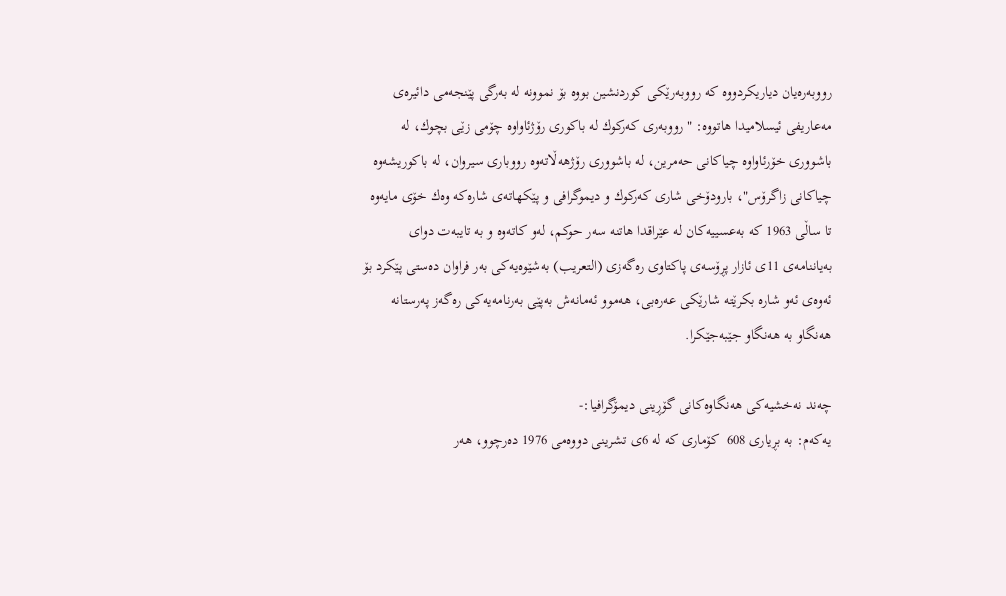رووبه‌ره‌یان دیاریكردووه‌ كه‌ رووبه‌رێكی‌ كوردنشین بووه‌ بۆ نموونه‌ له‌ به‌رگی‌ پێنجه‌می‌ دائیره‌ی‌ مه‌عاریفی‌ ئیسلامیدا هاتووه‌: "رووبه‌ری‌ كه‌ركوك له‌ باكوری‌ رۆژئاواوه‌ چۆمی‌ زێی‌ بچوك، له‌ باشووری‌ خۆرئاواوه‌ چیاكانی‌ حه‌مرین، له‌ باشووری‌ رۆژهه‌ڵاته‌وه‌ رووباری‌ سیروان، له‌ باكوریشه‌وه‌ چیاكانی‌ زاگرۆس"، بارودۆخی‌ شاری‌ كه‌ركوك و دیموگرافی‌ و پێكهاته‌ی‌ شاره‌كه‌ وه‌ك خۆی‌ مایه‌وه‌ تا ساڵی‌ 1963 كه‌ به‌عسییه‌كان له‌ عێراقدا هاتنه‌ سه‌ر حوكم، له‌و كاته‌وه‌ و به‌ تایبه‌ت دوای‌ به‌یاننامه‌ی‌ 11ی‌ ئازار پڕۆسه‌ی‌ پاكتاوی‌ ره‌گه‌زی‌ (التعریب) به‌شێوه‌یه‌كی‌ به‌ر فراوان ده‌ستی‌ پێكرد بۆ ئه‌وه‌ی‌ ئه‌و شاره‌ بكرێته‌ شارێكی‌ عه‌ره‌بی‌، هه‌موو ئه‌مانه‌ش به‌پێی‌ به‌رنامه‌یه‌كی‌ ره‌گه‌ز په‌رستانه‌ هه‌نگاو به‌ هه‌نگاو جێبه‌جێكرا.

چه‌ند نه‌خشیه‌كی‌ هه‌نگاوه‌كانی‌ گۆڕینی‌ دیمۆگرافیا:-
یه‌كه‌م: به‌ بڕیاری‌ 608  كۆماری‌ كه‌ له‌ 6ی‌ تشرینی‌ دووه‌می‌ 1976 ده‌رچوو، هه‌ر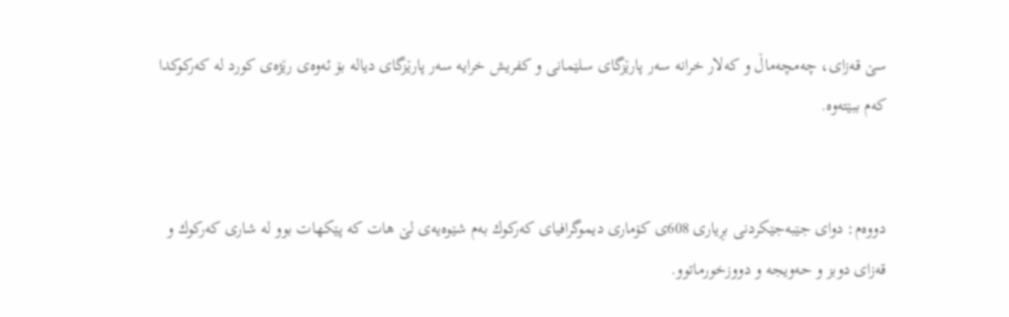سێ‌ قه‌زای‌، چه‌مچه‌ماڵ و كه‌لار خرانه‌ سه‌ر پارێزگای‌ سلێمانی‌ و كفریش خرایه‌ سه‌ر پارێزگای‌ دیاله‌ بۆ ئه‌وه‌ی‌ رێژه‌ی‌ كورد له‌ كه‌ركوكدا كه‌م ببێته‌وه‌.


دووه‌م: دوای‌ جێبه‌جێكردنی‌ بڕیاری‌ 608ی‌ كۆماری‌ دیموگرافیای‌ كه‌ركوك به‌م شێوه‌یه‌ی‌ لێ‌ هات كه‌ پێكهات بوو له‌ شاری‌ كه‌ركوك و قه‌زای‌ دوبز و حه‌ویجه‌ و دووزخورماتوو.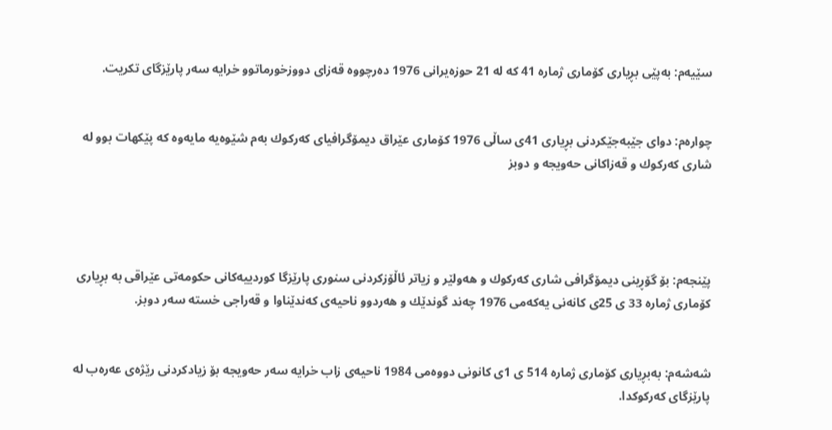سێیه‌م: به‌پێی‌ بڕیاری‌ كۆماری‌ ژماره‌ 41 كه‌ له‌ 21 حوزه‌یرانی‌ 1976 ده‌رچووه‌ قه‌زای‌ دووزخورماتوو خرایه‌ سه‌ر پارێزگای‌ تكریت.


چواره‌م: دوای‌ جێبه‌جێكردنی‌ بڕیاری‌ 41ی‌ ساڵی‌ 1976 كۆماری‌ عێراق دیمۆگرافیای‌ كه‌ركوك به‌م شێوه‌یه‌ مایه‌وه‌ كه‌ پێكهات بوو له‌ شاری‌ كه‌ركوك و قه‌زاكانی‌ حه‌ویجه‌ و دوبز




پێنجه‌م: بۆ گۆڕینی‌ دیمۆگرافی‌ شاری‌ كه‌ركوك و هه‌ولێر و زیاتر ئاڵۆزكردنی‌ سنوری‌ پارێزگا كوردییه‌كانی‌ حكومه‌تی‌ عێراقی‌ به‌ بڕیاری‌ كۆماری‌ ژماره‌ 33 ی‌ 25ی‌ كانه‌نی‌ یه‌كه‌می‌ 1976 چه‌ند گوندێك و هه‌ردوو ناحیه‌ی‌ كه‌ندێناوا و قه‌راجی‌ خسته‌ سه‌ر دوبز.


شه‌شه‌م: به‌بڕیاری‌ كۆماری‌ ژماره‌ 514 ی‌ 1ی‌ كانونی‌ دووه‌می‌ 1984 ناحیه‌ی‌ زاب خرایه‌ سه‌ر حه‌ویجه‌ بۆ زیادكردنی‌ رێژه‌ی‌ عه‌ره‌ب له‌ پارێزگای‌ كه‌ركوكدا.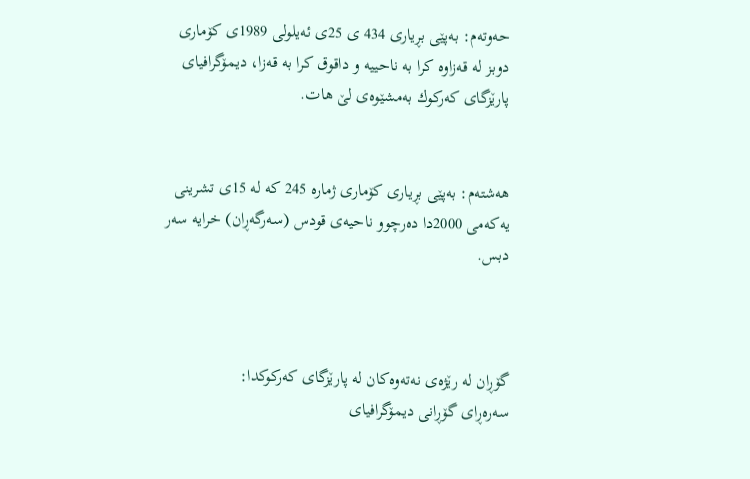حه‌وته‌م: به‌پێی‌ بڕیاری 434 ی‌ 25ی‌ ئه‌یلولی‌ 1989ی‌ كۆماری‌ دوبز له‌ قه‌زاوه‌ كرا به‌ ناحییه‌ و داقوق كرا به‌ قه‌زا، دیمۆگرافیای‌ پارێزگای‌ كه‌ركوك به‌مشێوه‌ی‌ لێ‌ هات.


هه‌شته‌م: به‌پێی‌ بڕیاری‌ كۆماری‌ ژماره‌ 245 كه‌ له‌ 15ی‌ تشرینی‌ یه‌كه‌می‌ 2000دا ده‌رچوو ناحیه‌ی‌ قودس (سه‌رگه‌ڕان) خرایه‌ سه‌ر دبس.



گۆڕان له‌ رێژه‌ی‌ نه‌ته‌وه‌كان له‌ پارێزگای‌ كه‌ركوكدا:
سه‌ره‌ڕای‌ گۆڕانی‌ دیمۆگرافیای‌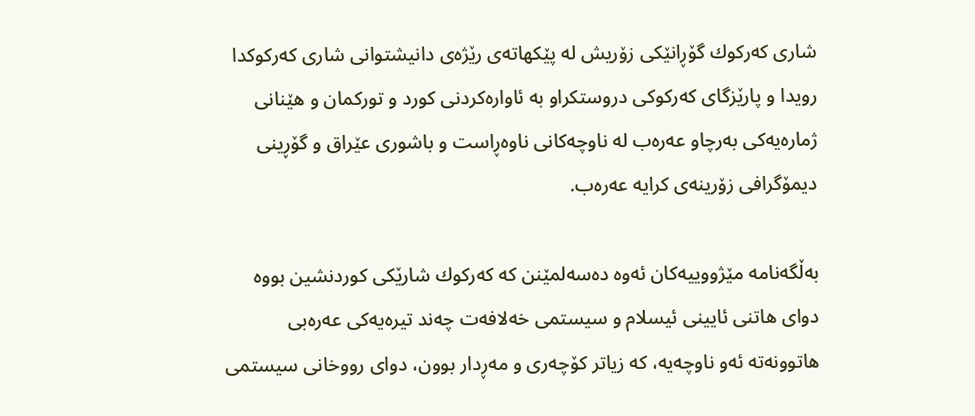شاری‌ كه‌ركوك گۆڕانێكی‌ زۆریش له‌ پێكهاته‌ی‌ رێژه‌ی‌ دانیشتوانی‌ شاری‌ كه‌ركوكدا رویدا و پارێزگای‌ كه‌ركوكی‌ دروستكراو به‌ ئاواره‌كردنی‌ كورد و توركمان و هێنانی‌ ژماره‌یه‌كی‌ به‌رچاو عه‌ره‌ب له‌ ناوچه‌كانی‌ ناوه‌ڕاست و باشوری‌ عێراق و گۆڕینی‌ دیمۆگرافی‌ زۆرینه‌ی‌ كرایه‌ عه‌ره‌ب.

به‌ڵگه‌نامه‌ مێژووییه‌كان ئه‌وه‌ ده‌سه‌لمێنن كه‌ كه‌ركوك شارێكی‌ كوردنشین بووه‌ دوای‌ هاتنی‌ ئایینی‌ ئیسلام و سیستمی‌ خه‌لافه‌ت چه‌ند تیره‌یه‌كی‌ عه‌ره‌بی‌ هاتوونه‌ته‌ ئه‌و ناوچه‌یه‌، كه‌ زیاتر كۆچه‌ری‌ و مه‌ڕدار بوون، دوای‌ رووخانی‌ سیستمی‌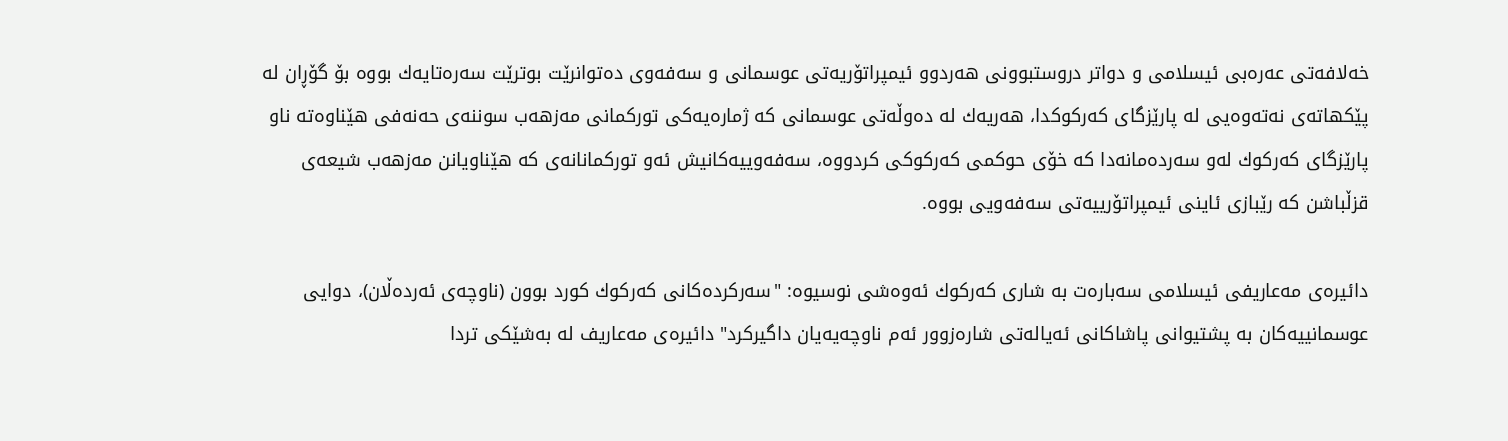خه‌لافه‌تی‌ عه‌ره‌بی‌ ئیسلامی‌ و دواتر دروستبوونی‌ هه‌ردوو ئیمپراتۆریه‌تی‌ عوسمانی‌ و سه‌فه‌وی‌ ده‌توانرێت بوترێت سه‌ره‌تایه‌ك بووه‌ بۆ گۆڕان له‌ پێكهاته‌ی‌ نه‌ته‌وه‌یی‌ له‌ پارێزگای‌ كه‌ركوكدا، هه‌ریه‌ك له‌ ده‌وڵه‌تی‌ عوسمانی‌ كه‌ ژماره‌یه‌كی‌ توركمانی‌ مه‌زهه‌ب سوننه‌ی‌ حه‌نه‌فی‌ هێناوه‌ته‌ ناو پارێزگای‌ كه‌ركوك له‌و سه‌رده‌مانه‌دا كه‌ خۆی‌ حوكمی‌ كه‌ركوكی‌ كردووه‌، سه‌فه‌وییه‌كانیش ئه‌و توركمانانه‌ی‌ كه‌ هێناویانن مه‌زهه‌ب شیعه‌ی‌ قزڵباشن كه‌ رێبازی‌ ئاینی‌ ئیمپراتۆرییه‌تی‌ سه‌فه‌ویی‌ بووه‌.

دائیره‌ی‌ مه‌عاریفی‌ ئیسلامی‌ سه‌باره‌ت به‌ شاری‌ كه‌ركوك ئه‌وه‌شی‌ نوسیوه‌: "سه‌ركرده‌كانی‌ كه‌ركوك كورد بوون (ناوچه‌ی‌ ئه‌رده‌ڵان)، دوایی‌ عوسمانییه‌كان به‌ پشتیوانی‌ پاشاكانی‌ ئه‌یاله‌تی‌ شاره‌زوور ئه‌م ناوچه‌یه‌یان داگیركرد" دائیره‌ی‌ مه‌عاریف له‌ به‌شێكی‌ تردا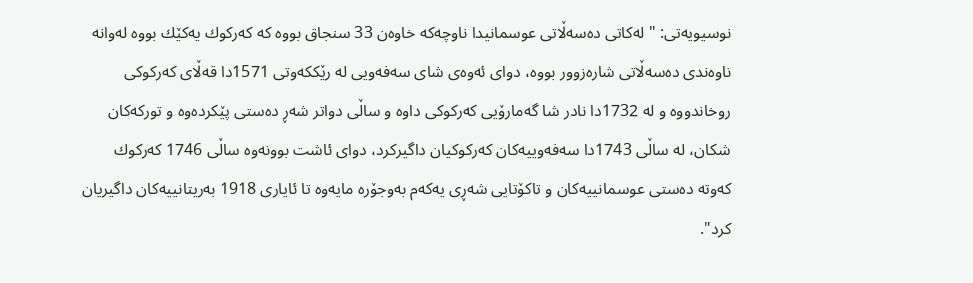نوسیویه‌تی‌: "له‌كاتی‌ ده‌سه‌ڵاتی‌ عوسمانیدا ناوچه‌كه‌ خاوه‌ن 33 سنجاق بووه‌ كه‌ كه‌ركوك یه‌كێك بووه‌ له‌وانه‌ ناوه‌ندی‌ ده‌سه‌ڵاتی‌ شاره‌زوور بووه‌، دوای‌ ئه‌وه‌ی‌ شای‌ سه‌فه‌ویی‌ له‌ رێككه‌وتی‌ 1571دا قه‌ڵای‌ كه‌ركوكی‌ روخاندووه‌ و له‌ 1732دا نادر شا گه‌مارۆیی‌ كه‌ركوكی‌ داوه‌ و ساڵی‌ دواتر شه‌ڕ ده‌ستی‌ پێكرده‌وه‌ و توركه‌كان شكان، له‌ ساڵی‌ 1743دا سه‌فه‌وییه‌كان كه‌ركوكیان داگیركرد، دوای‌ ئاشت بوونه‌وه‌ ساڵی‌ 1746 كه‌ركوك كه‌وته‌ ده‌ستی‌ عوسمانییه‌كان و تاكۆتایی‌ شه‌ڕی‌ یه‌كه‌م به‌وجۆره‌ مایه‌وه‌ تا ئایاری‌ 1918 به‌ریتانییه‌كان داگیریان كرد".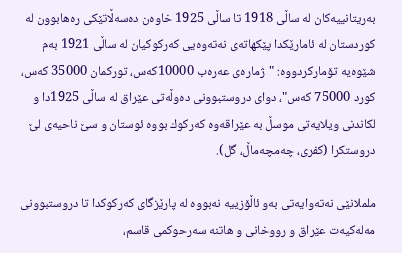به‌ریتانییه‌كان له‌ ساڵی‌ 1918 تا ساڵی‌ 1925 خاوه‌ن ده‌سه‌ڵاتێكی‌ ره‌هابوون له‌ كوردستان له‌ ئامارێكدا پێكهاته‌ی‌ نه‌ته‌وه‌یی‌ كه‌ركوكیان له‌ ساڵی‌ 1921 به‌م شێوه‌یه‌ تۆماركردووه‌: "ژماره‌ی‌ عه‌ره‌ب 10000كه‌س، توركمان 35000 كه‌س، كورد 75000 كه‌س"، دوای‌ دروستبوونی‌ ده‌وڵه‌تی‌ عێراق له‌ ساڵی‌ 1925دا و لكاندنی‌ ویلایه‌تی‌ موسڵ به‌ عێراقه‌وه‌ كه‌ركوك بووه‌ ئوستان و سێ‌ ناحیه‌ی‌ لێ‌ دروستكرا (كفری‌، چه‌مچه‌ماڵ، گل).

ململانێی‌ نه‌ته‌وایه‌تی‌ به‌و ئاڵۆزییه‌ نه‌بووه‌ له‌ پارێزگای‌ كه‌ركوكدا تا دروستبوونی‌ مه‌له‌كیه‌ت عێراق و رووخانی‌ و هاتنه‌ سه‌رحوكمی‌ قاسم،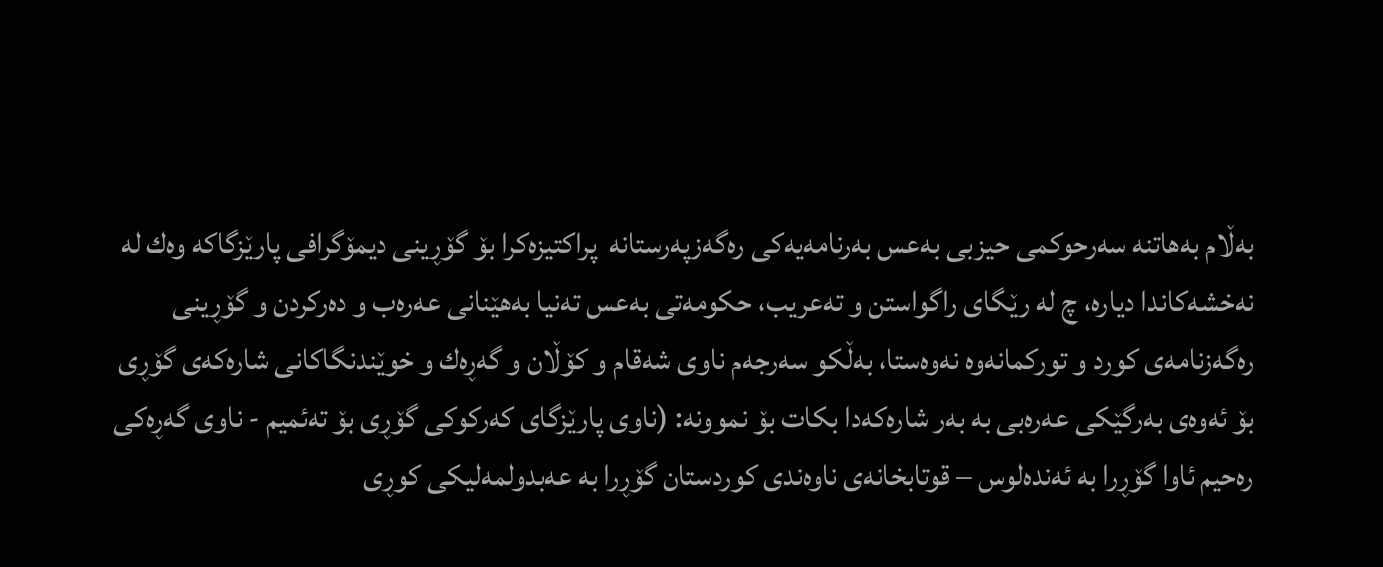به‌ڵام به‌هاتنه‌ سه‌رحوكمی‌ حیزبی‌ به‌عس به‌رنامه‌یه‌كی‌ ره‌گه‌زپه‌رستانه‌  پراكتیزه‌كرا بۆ گۆڕینی‌ دیمۆگرافی‌ پارێزگاكه‌ وه‌ك له‌ نه‌خشه‌كاندا دیاره‌، چ له‌ رێگای‌ راگواستن و ته‌عریب، حكومه‌تی‌ به‌عس ته‌نیا به‌هێنانی‌ عه‌ره‌ب و ده‌ركردن و گۆڕینی‌ ره‌گه‌زنامه‌ی‌ كورد و توركمانه‌وه‌ نه‌وه‌ستا، به‌ڵكو سه‌رجه‌م ناوی‌ شه‌قام و كۆڵان و گه‌ڕه‌ك و خوێندنگاكانی‌ شاره‌كه‌ی‌ گۆڕی‌ بۆ ئه‌وه‌ی‌ به‌رگێكی‌ عه‌ره‌بی‌ به‌ به‌ر شاره‌كه‌دا بكات بۆ نموونه‌: (ناوی‌ پارێزگای‌ كه‌ركوكی‌ گۆڕی‌ بۆ ته‌ئمیم - ناوی‌ گه‌ڕه‌كی‌ ره‌حیم ئاوا گۆڕرا به‌ ئه‌نده‌لوس – قوتابخانه‌ی‌ ناوه‌ندی‌ كوردستان گۆڕرا به‌ عه‌بدولمه‌لیكی‌ كوڕی‌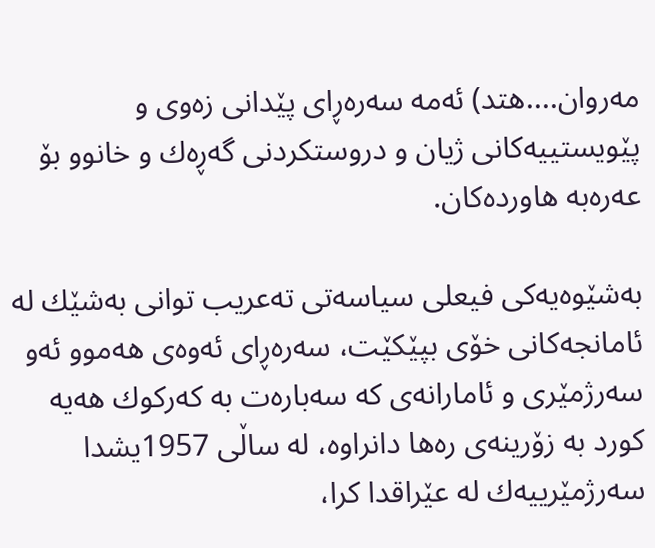مه‌روان....هتد) ئه‌مه‌ سه‌ره‌ڕای‌ پێدانی‌ زه‌وی‌ و پێویستییه‌كانی‌ ژیان و دروستكردنی‌ گه‌ڕه‌ك و خانوو بۆ عه‌ره‌به‌ هاورده‌كان.

به‌شێوه‌یه‌كی‌ فیعلی‌ سیاسه‌تی‌ ته‌عریب توانی‌ به‌شێك له‌ ئامانجه‌كانی‌ خۆی‌ بپێكێت، سه‌ره‌ڕای‌ ئه‌وه‌ی‌ هه‌موو ئه‌و سه‌رژمێری‌ و ئامارانه‌ی‌ كه‌ سه‌باره‌ت به‌ كه‌ركوك هه‌یه‌ كورد به‌ زۆرینه‌ی‌ ره‌ها دانراوه‌، له‌ ساڵی‌ 1957یشدا سه‌رژمێرییه‌ك له‌ عێراقدا كرا،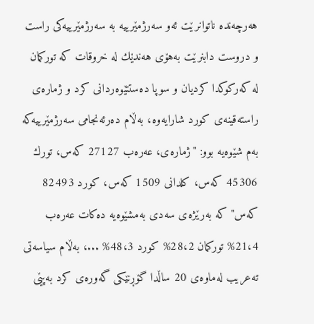هه‌رچه‌نده‌ ناتوانرێت ئه‌و سه‌رژمێرییه‌ به‌ سه‌رژمێرییه‌كی‌ راست و دروست دابنرێت به‌هۆی‌ هه‌ندێك له‌ خروقات كه‌ توركمان له‌ كه‌ركوكدا كردیان و سوپا ده‌ستتێوه‌ردانی‌ كرد و ژماره‌ی‌ راسته‌قینه‌ی‌ كورد شارایه‌وه‌، به‌ڵام ده‌رئه‌نجامی‌ سه‌رژمێرییه‌كه‌ به‌م شێوه‌یه‌ بوو: "ژماره‌ی‌، عه‌ره‌ب 27127 كه‌س، تورك 45306 كه‌س، كلدانی‌ 1509 كه‌س، كورد 82493 كه‌س" كه‌ به‌رێژه‌ی‌ سه‌دی‌ به‌مشێوه‌یه‌ ده‌كات عه‌ره‌ب 21،4% توركمان 28،2% كورد 48،3% ...، به‌ڵام سیاسه‌تی‌ ته‌عریب له‌ماوه‌ی‌ 20 ساڵدا گۆڕنێكی‌ گه‌وره‌ی‌ كرد به‌پێی‌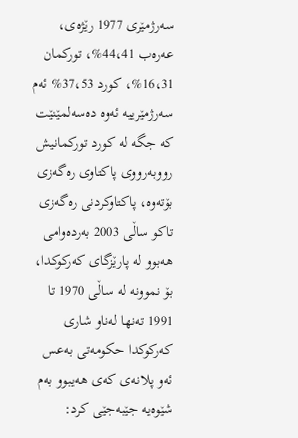سه‌رژمێری‌ 1977 رێژه‌ی‌، عه‌ره‌ب 44،41%، توركمان 16،31%، كورد 37،53% ئه‌م سه‌رژمێرییه‌ ئه‌وه‌ ده‌سه‌لمێنێت كه‌ جگه‌ له‌ كورد توركمانیش رووبه‌رووی‌ پاكتاوی‌ ره‌گه‌زی‌ بۆته‌وه‌، پاكتاوكردنی‌ ره‌گه‌زی‌ تاكو ساڵی‌ 2003 به‌رده‌وامی‌ هه‌بوو له‌ پارێزگای‌ كه‌ركوكدا، بۆ نموونه‌ له‌ ساڵی‌ 1970 تا 1991 ته‌نها له‌ناو شاری‌ كه‌ركوكدا حكومه‌تی‌ به‌عس ئه‌و پلانه‌ی‌ كه‌ی‌ هه‌یبوو به‌م شێوه‌یه‌ جێبه‌جێی‌ كرد: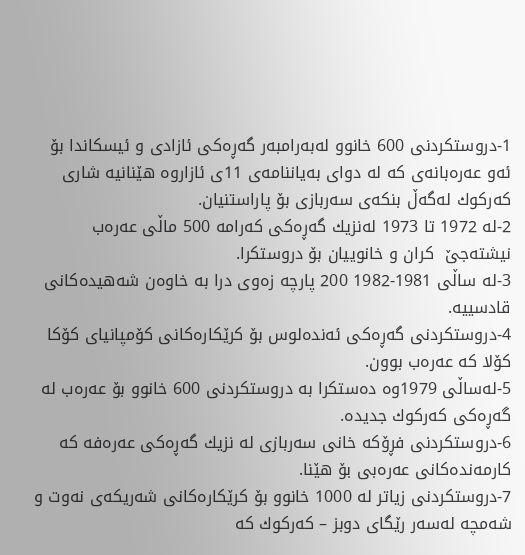1-دروستكردنی‌ 600 خانوو له‌به‌رامبه‌ر گه‌ڕه‌كی‌ ئازادی‌ و ئیسكاندا بۆ ئه‌و عه‌ره‌بانه‌ی‌ كه‌ له‌ دوای‌ به‌یاننامه‌ی‌ 11ی‌ ئازاروه‌ هێنانیه‌ شاری‌ كه‌ركوك له‌گه‌ڵ بنكه‌ی‌ سه‌ربازی‌ بۆ پاراستنیان.
2-له‌ 1972 تا 1973 له‌نزیك گه‌ڕه‌كی‌ كه‌رامه‌ 500 ماڵی‌ عه‌ره‌ب نیشته‌جێ‌  كران و خانوییان بۆ دروستكرا.
3-له‌ ساڵی‌ 1981-1982 200 پارچه‌ زه‌وی‌ درا به‌ خاوه‌ن شه‌هیده‌كانی‌ قادسییه‌.
4-دروستكردنی‌ گه‌ڕه‌كی‌ ئه‌نده‌لوس بۆ كرێكاره‌كانی‌ كۆمپانیای‌ كۆكا كۆلا كه‌ عه‌ره‌ب بوون.
5-له‌ساڵی‌ 1979وه‌ ده‌ستكرا به‌ دروستكردنی‌ 600 خانوو بۆ عه‌ره‌ب له‌ گه‌ڕه‌كی‌ كه‌ركوك جدیده‌.
6-دروستكردنی‌ فڕۆكه‌ خانی‌ سه‌ربازی‌ له‌ نزیك گه‌ڕه‌كی‌ عه‌ره‌فه‌ كه‌ كارمه‌نده‌كانی‌ عه‌ره‌بی‌ بۆ هێنا.
7-دروستكردنی‌ زیاتر له‌ 1000 خانوو بۆ كرێكاره‌كانی‌ شه‌ریكه‌ی‌ نه‌وت و شه‌مچه‌ له‌سه‌ر رێگای‌ دوبز – كه‌ركوك كه‌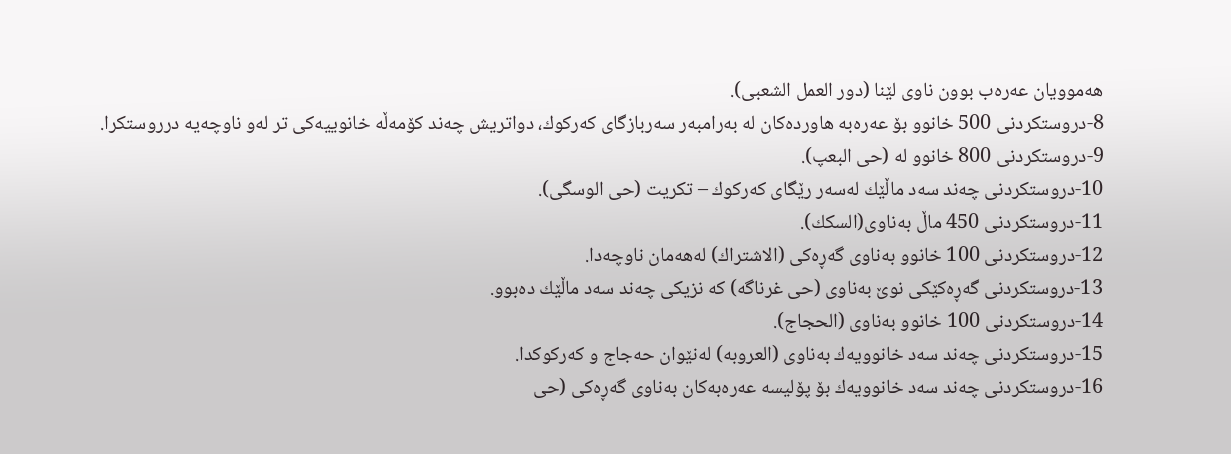هه‌موویان عه‌ره‌ب بوون ناوی‌ لێنا (دور العمل الشعبی‌).
8-دروستكردنی‌ 500 خانوو بۆ عه‌ره‌به‌ هاورده‌كان له‌ به‌رامبه‌ر سه‌ربازگای‌ كه‌ركوك، دواتریش چه‌ند كۆمه‌ڵه‌ خانوییه‌كی‌ تر له‌و ناوچه‌یه‌ درروستكرا.
9-دروستكردنی‌ 800 خانوو له‌ (حی‌ البعپ).
10-دروستكردنی‌ چه‌ند سه‌د ماڵێك له‌سه‌ر رێگای‌ كه‌ركوك – تكریت (حی‌ الوسگی‌).
11-دروستكردنی‌ 450 ماڵ به‌ناوی‌(السكك).
12-دروستكردنی‌ 100 خانوو به‌ناوی‌ گه‌ڕه‌كی‌ (الاشتراك) له‌هه‌مان ناوچه‌دا.
13-دروستكردنی‌ گه‌ڕه‌كێكی‌ نوێ‌ به‌ناوی‌ (حی‌ غرناگه‌) كه‌ نزیكی‌ چه‌ند سه‌د ماڵێك ده‌بوو.
14-دروستكردنی‌ 100 خانوو به‌ناوی‌ (الحجاج).
15-دروستكردنی‌ چه‌ند سه‌د خانوویه‌ك به‌ناوی‌ (العروبه‌) له‌نێوان حه‌جاج و كه‌ركوكدا.
16-دروستكردنی‌ چه‌ند سه‌د خانوویه‌ك بۆ پۆلیسه‌ عه‌ره‌به‌كان به‌ناوی‌ گه‌ڕه‌كی‌ (حی‌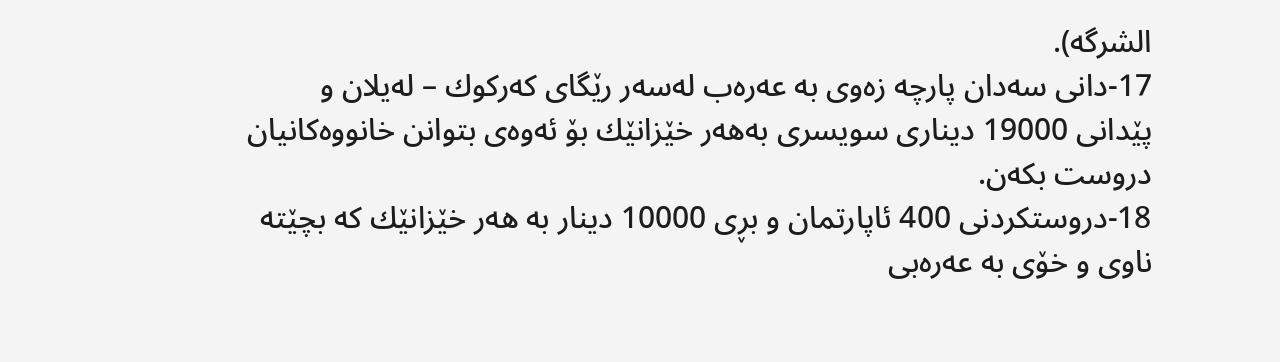الشرگه‌).
17-دانی‌ سه‌دان پارچه‌ زه‌وی‌ به‌ عه‌ره‌ب له‌سه‌ر رێگای‌ كه‌ركوك – له‌یلان و پێدانی‌ 19000 دیناری‌ سویسری‌ به‌هه‌ر خێزانێك بۆ ئه‌وه‌ی‌ بتوانن خانووه‌كانیان دروست بكه‌ن.
18-دروستكردنی‌ 400 ئاپارتمان و بڕی‌ 10000 دینار به‌ هه‌ر خێزانێك كه‌ بچێته‌ ناوی‌ و خۆی‌ به‌ عه‌ره‌بی‌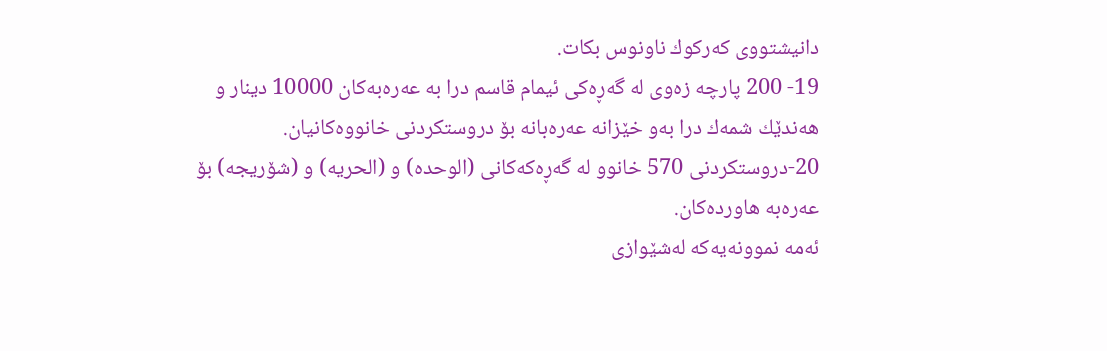دانیشتووی‌ كه‌ركوك ناونوس بكات.
19- 200 پارچه‌ زه‌وی‌ له‌ گه‌ڕه‌كی‌ ئیمام قاسم درا به‌ عه‌ره‌به‌كان 10000 دینار و هه‌ندێك شمه‌ك درا به‌و خێزانه‌ عه‌ره‌بانه‌ بۆ دروستكردنی‌ خانووه‌كانیان.
20-دروستكردنی‌ 570 خانوو له‌ گه‌ڕه‌كه‌كانی‌ (الوحده‌) و (الحریه‌) و (شۆریجه‌) بۆ عه‌ره‌به‌ هاورده‌كان.
ئه‌مه‌ نموونه‌یه‌كه‌ له‌شێوازی‌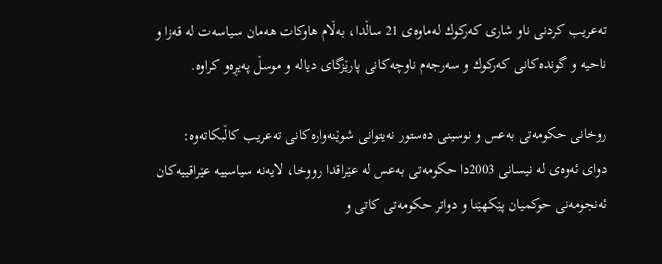ته‌عریب كردنی‌ ناو شاری‌ كه‌ركوك له‌ماوه‌ی‌ 21 ساڵدا، به‌ڵام هاوكات هه‌مان سیاسه‌ت له‌ قه‌زا و ناحیه‌ و گونده‌كانی‌ كه‌ركوك و سه‌رجه‌م ناوچه‌كانی‌ پارێزگای‌ دیاله‌ و موسڵ په‌یڕه‌و كراوه‌.

روخانی‌ حكومه‌تی‌ به‌عس و نوسینی‌ ده‌ستور نه‌یتوانی‌ شوێنه‌واره‌كانی‌ ته‌عریب كاڵبكاته‌وه‌:
دوای‌ ئه‌وه‌ی‌ له‌ نیسانی‌ 2003دا حكومه‌تی‌ به‌عس له‌ عێراقدا رووخا، لایه‌نه‌ سیاسییه‌ عێراقییه‌كان ئه‌نجومه‌نی‌ حوكمیان پێكهێنا و دواتر حكومه‌تی‌ كاتی‌ و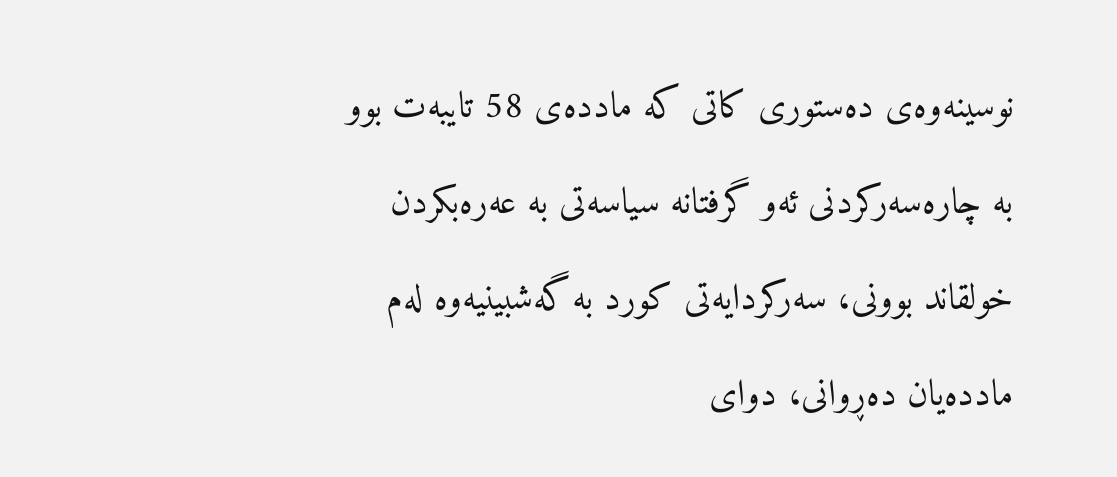نوسینه‌وه‌ی‌ ده‌ستوری‌ كاتی‌ كه‌ مادده‌ی‌ 58 تایبه‌ت بوو به‌ چاره‌سه‌ركردنی‌ ئه‌و گرفتانه‌ سیاسه‌تی‌ به‌ عه‌ره‌بكردن خولقاند بوونی‌، سه‌ركردایه‌تی‌ كورد به‌ گه‌شبینیه‌وه‌ له‌م مادده‌یان ده‌ڕوانی‌، دوای‌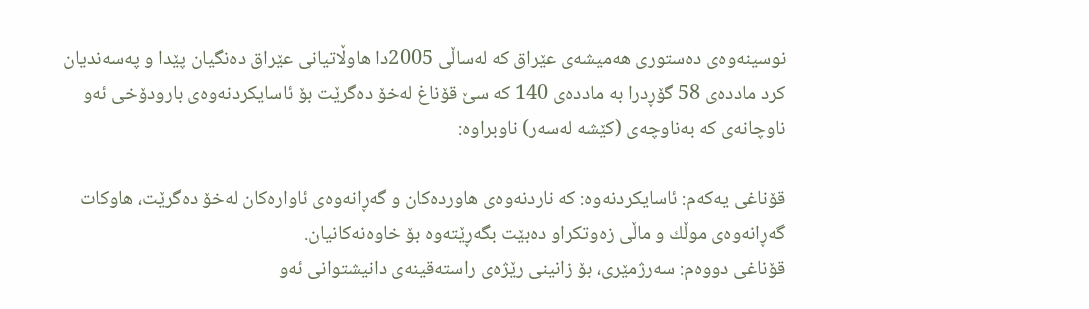نوسینه‌وه‌ی‌ ده‌ستوری‌ هه‌میشه‌ی‌ عێراق كه‌ له‌ساڵی‌ 2005دا هاوڵاتیانی‌ عێراق ده‌نگیان پێدا و په‌سه‌ندیان كرد مادده‌ی‌ 58 گۆڕدرا به‌ مادده‌ی‌ 140 كه‌ سێ‌ قۆناغ له‌خۆ ده‌گرێت بۆ ئاسایكردنه‌وه‌ی‌ بارودۆخی‌ ئه‌و ناوچانه‌ی‌ كه‌ به‌ناوچه‌ی‌ (كێشه‌ له‌سه‌ر) ناوبراوه‌:

قۆناغی‌ یه‌كه‌م: ئاسایكردنه‌وه‌: كه‌ ناردنه‌وه‌ی‌ هاورده‌كان و گه‌ڕانه‌وه‌ی‌ ئاواره‌كان له‌خۆ ده‌گرێت، هاوكات گه‌ڕانه‌وه‌ی‌ موڵك و ماڵی‌ زه‌وتكراو ده‌بێت بگه‌ڕێته‌وه‌ بۆ خاوه‌نه‌كانیان.
قۆناغی‌ دووه‌م: سه‌رژمێری‌، بۆ زانینی‌ رێژه‌ی‌ راسته‌قینه‌ی‌ دانیشتوانی‌ ئه‌و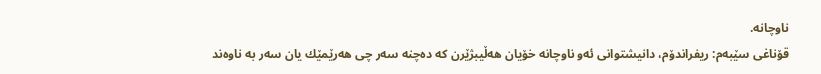ناوچانه‌.
قۆناغی‌ سێبه‌م: ریفراندۆم، دانیشتوانی‌ ئه‌و ناوچانه‌ خۆیان هه‌ڵیبژێرن كه‌ ده‌چنه‌ سه‌ر چی‌ هه‌رێمێك یان سه‌ر به‌ ناوه‌ند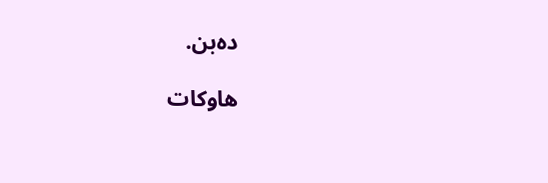ده‌بن.

هاوكات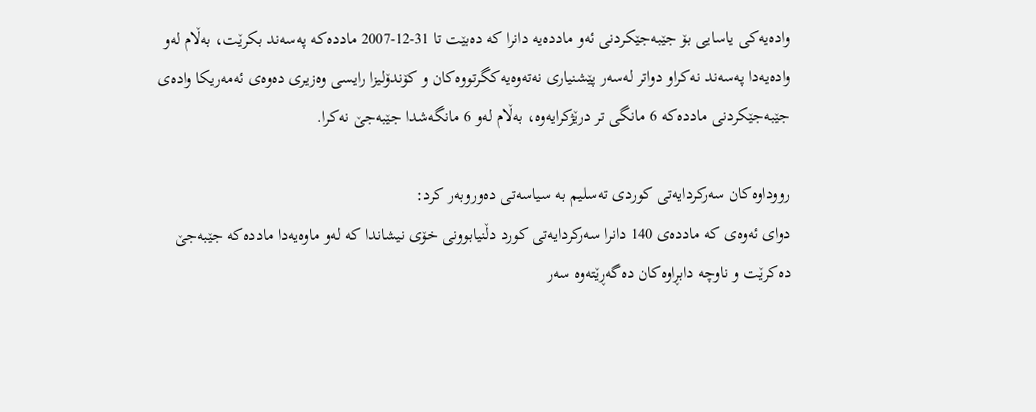واده‌یه‌كی‌ یاسایی‌ بۆ جێبه‌جێكردنی‌ ئه‌و مادده‌یه‌ دانرا كه‌ ده‌بێت تا 31-12-2007 مادده‌كه‌ په‌سه‌ند بكرێت، به‌ڵام له‌و واده‌یه‌دا په‌سه‌ند نه‌كراو دواتر له‌سه‌ر پێشنیاری‌ نه‌ته‌وه‌یه‌كگرتووه‌كان و كۆندۆلیزا رایسی‌ وه‌زیری‌ ده‌وه‌ی‌ ئه‌مه‌ریكا واده‌ی‌ جێبه‌جێكردنی‌ مادده‌كه‌ 6 مانگی‌ تر درێژكرایه‌وه‌، به‌ڵام له‌و 6 مانگه‌شدا جێبه‌جێ نه‌كرا.

رووداوه‌كان سه‌ركردایه‌تی‌ كوردی‌ ته‌سلیم به‌ سیاسه‌تی‌ ده‌وروبه‌ر كرد:
دوای‌ ئه‌وه‌ی‌ كه‌ مادده‌ی‌ 140 دانرا سه‌ركردایه‌تی‌ كورد دڵنیابوونی‌ خۆی‌ نیشاندا كه‌ له‌و ماوه‌یه‌دا مادده‌كه‌ جێبه‌جێ‌ ده‌كرێت و ناوچه‌ دابڕاوه‌كان ده‌گه‌ڕێته‌وه‌ سه‌ر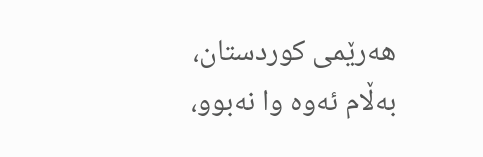هه‌رێمی‌ كوردستان، به‌ڵام ئه‌وه‌ وا نه‌بوو،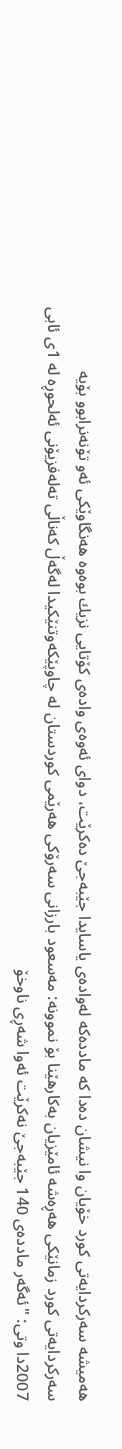هه‌میشه‌ سه‌ركردایه‌تی‌ كورد خۆیان وا نیشان ده‌دا كه‌ مادده‌كه‌ له‌واده‌ی‌ یاسایدا جێبه‌جێ ده‌كرێت، دوای‌ ئه‌وه‌ی‌ واده‌ی‌ كۆتایی‌ نزیك بوه‌وه‌ هه‌نگاوێكی‌ ئه‌و تۆنه‌نرابوو بۆیه‌ سه‌ركردایه‌تی‌ كورد زمانێكی‌ هه‌ڕه‌شه‌ ئامێزیان به‌كارهێنا بۆ نموونه‌: مه‌سعود بارزانی‌ سه‌رۆكی‌ هه‌رێمی‌ كوردستان له‌ چاوپێكه‌وتنێكیدا له‌گه‌ڵ كه‌ناڵی‌ ته‌له‌فزیۆنی‌ ئه‌لحوڕه‌ له‌ 1ی‌ ئابی‌ 2007دا وتی‌: "ئه‌گه‌ر مادده‌ی‌ 140 جێبه‌جێ‌ نه‌كرێت ئه‌وا شه‌ڕی‌ ناوخۆ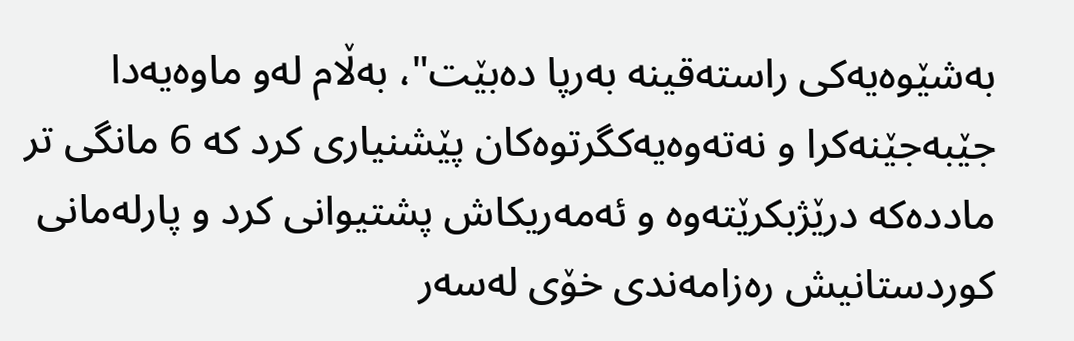به‌شێوه‌یه‌كی‌ راسته‌قینه‌ به‌رپا ده‌بێت"، به‌ڵام له‌و ماوه‌یه‌دا جێبه‌جێنه‌كرا و نه‌ته‌وه‌یه‌كگرتوه‌كان پێشنیاری‌ كرد كه‌ 6 مانگی‌ تر مادده‌كه‌ درێژبكرێته‌وه‌ و ئه‌مه‌ریكاش پشتیوانی‌ كرد و پارله‌مانی‌ كوردستانیش ره‌زامه‌ندی‌ خۆی‌ له‌سه‌ر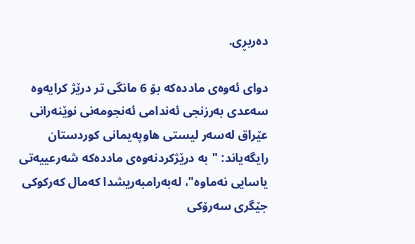ده‌ربڕی‌.

دوای‌ ئه‌وه‌ی‌ مادده‌كه‌ بۆ 6 مانگی‌ تر درێژ كرایه‌وه‌ سه‌عدی‌ به‌رزنجی‌ ئه‌ندامی‌ ئه‌نجومه‌نی‌ نوێنه‌رانی‌ عێراق له‌سه‌ر لیستی‌ هاوپه‌یمانی‌ كوردستان رایگه‌یاند: "به‌ درێژكردنه‌وه‌ی‌ مادده‌كه‌ شه‌رعییه‌تی‌ یاسایی‌ نه‌ماوه‌"، له‌به‌رامبه‌ریشدا كه‌مال كه‌ركوكی‌ جێگری‌ سه‌رۆكی‌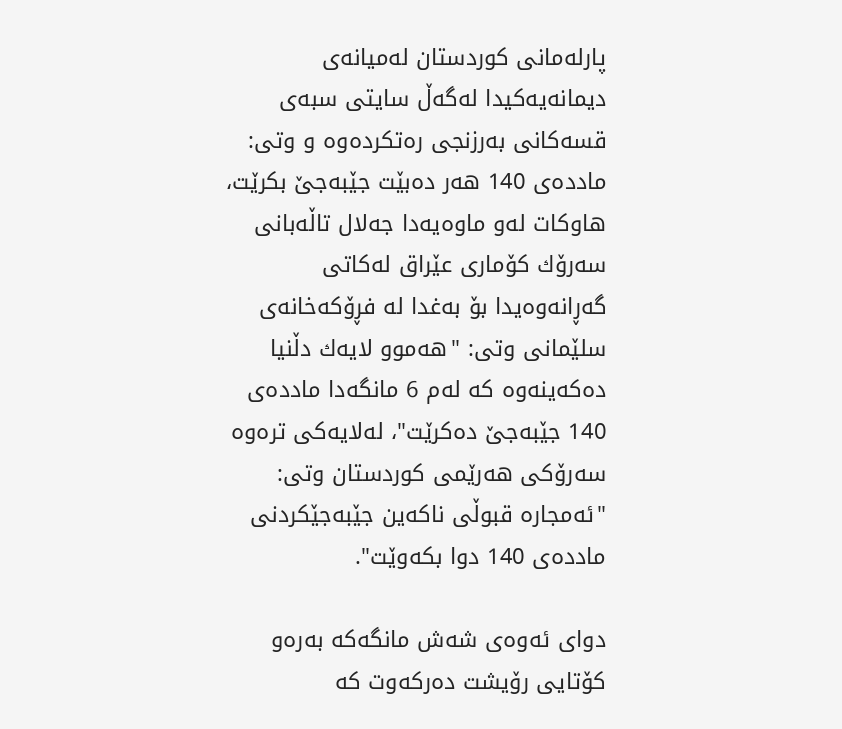پارله‌مانی‌ كوردستان له‌میانه‌ی‌ دیمانه‌یه‌كیدا له‌گه‌ڵ سایتی‌ سبه‌ی‌ قسه‌كانی‌ به‌رزنجی‌ ره‌تكرده‌وه‌ و وتی‌: مادده‌ی‌ 140 هه‌ر ده‌بێت جێبه‌جێ بكرێت، هاوكات له‌و ماوه‌یه‌دا جه‌لال تاڵه‌بانی‌ سه‌رۆك كۆماری‌ عێراق له‌كاتی‌ گه‌ڕانه‌وه‌یدا بۆ به‌غدا له‌ فڕۆكه‌خانه‌ی‌ سلێمانی‌ وتی‌: "هه‌موو لایه‌ك دڵنیا ده‌كه‌ینه‌وه‌ كه‌ له‌م 6 مانگه‌دا مادده‌ی‌ 140 جێبه‌جێ‌ ده‌كرێت"، له‌لایه‌كی‌ تره‌وه‌ سه‌رۆكی‌ هه‌رێمی‌ كوردستان وتی‌: "ئه‌مجاره‌ قبوڵی‌ ناكه‌ین جێبه‌جێكردنی‌ مادده‌ی‌ 140 دوا بكه‌وێت".

دوای‌ ئه‌وه‌ی‌ شه‌ش مانگه‌كه‌ به‌ره‌و كۆتایی‌ رۆیشت ده‌ركه‌وت كه‌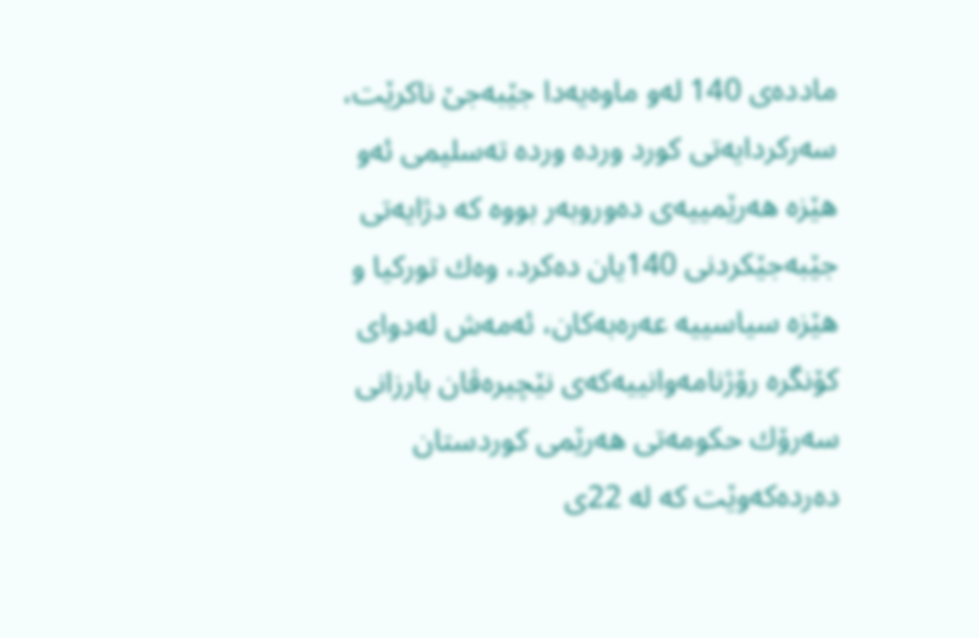مادده‌ی‌ 140 له‌و ماوه‌یه‌دا جێبه‌جێ ناكرێت، سه‌ركردایه‌تی‌ كورد ورده‌ ورده‌ ته‌سلیمی‌ ئه‌و هێزه‌ هه‌رێمییه‌ی‌ ده‌وروبه‌ر بووه‌ كه‌ دژایه‌تی‌ جێبه‌جێكردنی‌ 140یان ده‌كرد، وه‌ك توركیا و هێزه‌ سیاسییه‌ عه‌ره‌به‌كان، ئه‌مه‌ش له‌دوای‌ كۆنگره‌ رۆژنامه‌وانییه‌كه‌ی‌ نێچیره‌ڤان بارزانی‌ سه‌رۆك حكومه‌تی‌ هه‌رێمی‌ كوردستان ده‌رده‌كه‌وێت كه‌ له‌ 22ی‌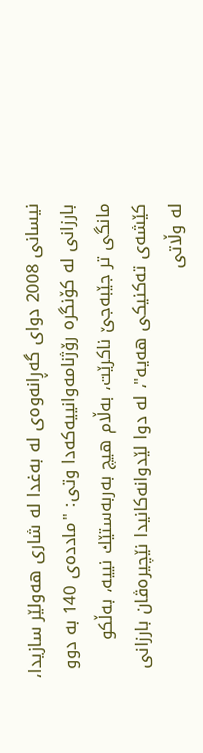نیسانی‌ 2008 دوای‌ گه‌ڕانه‌وه‌ی‌ له‌ به‌غدا له‌ شاری‌ هه‌ولێر سازیدا، بارزانی‌ له‌ كۆنگره‌ رۆژنامه‌وانییه‌كه‌دا وتی‌: "مادده‌ی‌ 140 به‌ دوو مانگی‌ تر جێبه‌جێ‌ ناكرێت، به‌ڵام هیچ به‌ربه‌ستێك نییه‌، به‌ڵكو كێشه‌ی‌ ته‌كنیكی‌ هه‌یه‌"، له‌ دوا لێدوانه‌كانیدا نێچیره‌ڤان بارزانی‌ له‌ وڵاتی‌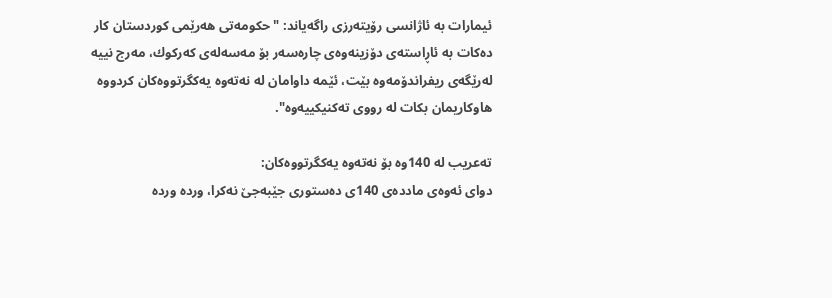ئیمارات به‌ ئاژانسی‌ رۆیته‌رزی‌ راگه‌یاند: "حكومه‌تی‌ هه‌رێمی‌ كوردستان كار ده‌كات به‌ ئاڕاسته‌ی‌ دۆزینه‌وه‌ی‌ چاره‌سه‌ر بۆ مه‌سه‌له‌ی‌ كه‌ركوك، مه‌رج نییه‌ له‌رێگه‌ی‌ ریفراندۆمه‌وه‌ بێت، ئێمه‌ داوامان له‌ نه‌ته‌وه‌ یه‌كگرتووه‌كان كردووه‌ هاوكاریمان بكات له‌ رووی‌ ته‌كنیكییه‌وه‌".

ته‌عریب له‌ 140وه‌ بۆ نه‌ته‌وه‌ یه‌كگرتووه‌كان:
دوای‌ ئه‌وه‌ی‌ مادده‌ی‌ 140ی‌ ده‌ستوری‌ جێبه‌جێ نه‌كرا، ورده‌ ورده‌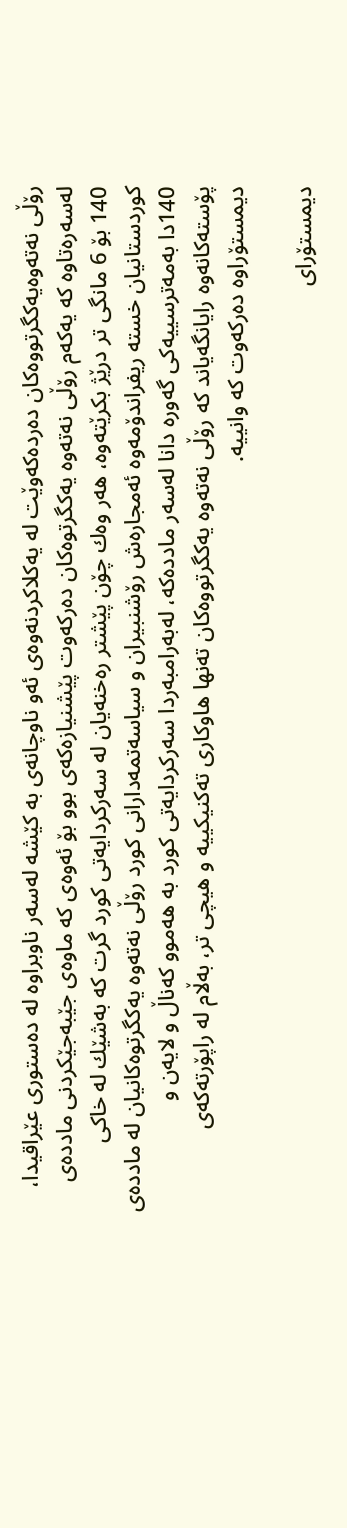رۆڵی‌ نه‌ته‌وه‌یه‌كگرتووه‌كان ده‌رده‌كه‌وێت له‌ یه‌كلاكردنه‌وه‌ی‌ ئه‌و ناوچانه‌ی‌ به‌ كێشه‌ له‌سه‌ر ناوبراوه‌ له‌ ده‌ستوری‌ عێراقیدا، له‌سه‌ره‌تاوه‌ كه‌ یه‌كه‌م رۆڵی‌ نه‌ته‌وه‌ یه‌كگرتوه‌كان ده‌ركه‌وت پێشنیازه‌كه‌ی‌ بوو بۆ ئه‌وه‌ی‌ كه‌ ماوه‌ی‌ جێبه‌جێكردنی‌ مادده‌ی‌ 140 بۆ 6 مانگی‌ تر درێژ بكرێته‌وه‌، هه‌ر وه‌ك چۆن پێشتر ره‌خنه‌یان له‌ سه‌ركردایه‌تی‌ كورد گرت كه‌ به‌شێك له‌ خاكی‌ كوردستانیان خسته‌ ریفراندۆمه‌وه‌ ئه‌مجاره‌ش رۆشنبیران و سیاسه‌تمه‌دارانی‌ كورد رۆڵی‌ نه‌ته‌وه‌ یه‌كگرتوه‌كانیان له‌ مادده‌ی‌ 140دا به‌مه‌ترسییه‌كی‌ گه‌وره‌ دانا له‌سه‌ر مادده‌كه‌، له‌به‌رامبه‌ردا سه‌ركردایه‌تی‌ كورد به‌ هه‌موو كه‌ناڵ و لایه‌ن و پۆسته‌كانه‌وه‌ رایانگه‌یاند كه‌ رۆڵی‌ نه‌ته‌وه‌ یه‌كگرتووه‌كان ته‌نها هاوكاری‌ ته‌كنیكییه‌ و هیچی‌ تر، به‌ڵام له‌ راپۆرته‌كه‌ی‌ دیمستۆراوه‌ ده‌ركه‌وت كه‌ وانییه‌.

دیمستۆرای‌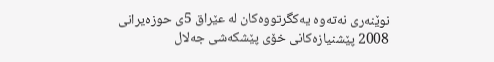نوێنه‌ری‌ نه‌ته‌وه‌ یه‌كگرتووه‌كان له‌ عێراق 5ی‌ حوزه‌یرانی‌ 2008 پێشنیازه‌كانی‌ خۆی‌ پێشكه‌شی‌ جه‌لال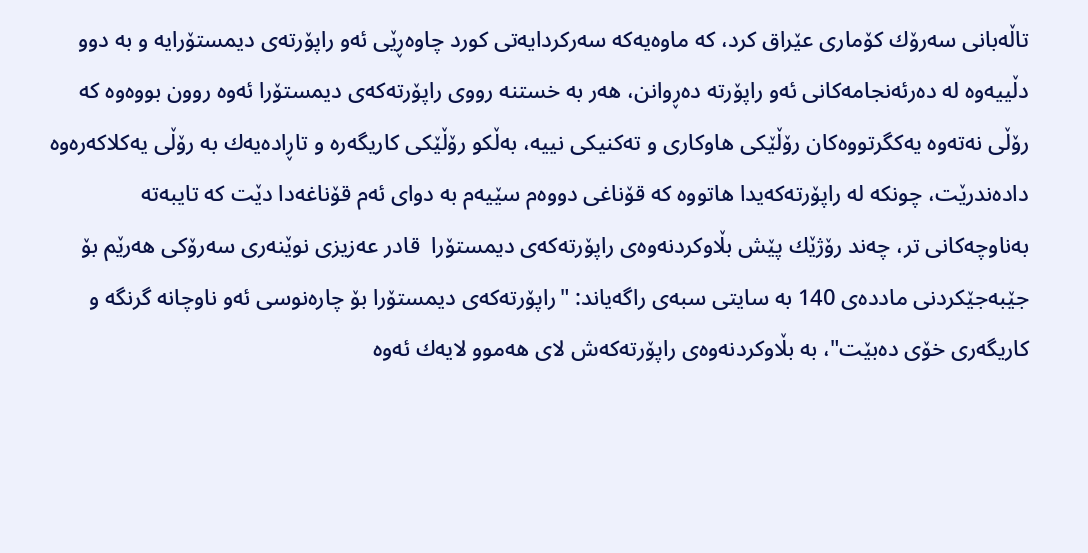تاڵه‌بانی‌ سه‌رۆك كۆماری‌ عێراق كرد، كه‌ ماوه‌یه‌كه‌ سه‌ركردایه‌تی‌ كورد چاوه‌ڕێی‌ ئه‌و راپۆرته‌ی‌ دیمستۆرایه‌ و به‌ دوو دڵییه‌وه‌ له‌ ده‌رئه‌نجامه‌كانی‌ ئه‌و راپۆرته‌ ده‌ڕوانن، هه‌ر به‌ خستنه‌ رووی‌ راپۆرته‌كه‌ی‌ دیمستۆرا ئه‌وه‌ روون بووه‌وه‌ كه‌ رۆڵی‌ نه‌ته‌وه‌ یه‌كگرتووه‌كان رۆڵێكی‌ هاوكاری‌ و ته‌كنیكی‌ نییه‌، به‌ڵكو رۆڵێكی‌ كاریگه‌ره‌ و تاڕاده‌یه‌ك به‌ رۆڵی‌ یه‌كلاكه‌ره‌وه‌ داده‌ندرێت، چونكه‌ له‌ راپۆرته‌كه‌یدا هاتووه‌ كه‌ قۆناغی‌ دووه‌م سێیه‌م به‌ دوای‌ ئه‌م قۆناغه‌دا دێت كه‌ تایبه‌ته‌ به‌ناوچه‌كانی‌ تر، چه‌ند رۆژێك پێش بڵاوكردنه‌وه‌ی‌ راپۆرته‌كه‌ی‌ دیمستۆرا  قادر عه‌زیزی‌ نوێنه‌ری‌ سه‌رۆكی‌ هه‌رێم بۆ جێبه‌جێكردنی‌ مادده‌ی‌ 140 به‌ سایتی‌ سبه‌ی‌ راگه‌یاند: "راپۆرته‌كه‌ی‌ دیمستۆرا بۆ چاره‌نوسی‌ ئه‌و ناوچانه‌ گرنگه‌ و كاریگه‌ری‌ خۆی‌ ده‌بێت"، به‌ بڵاوكردنه‌وه‌ی‌ راپۆرته‌كه‌ش لای‌ هه‌موو لایه‌ك ئه‌وه‌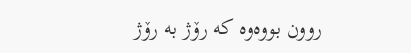روون بووه‌وه‌ كه‌ رۆژ به‌ رۆژ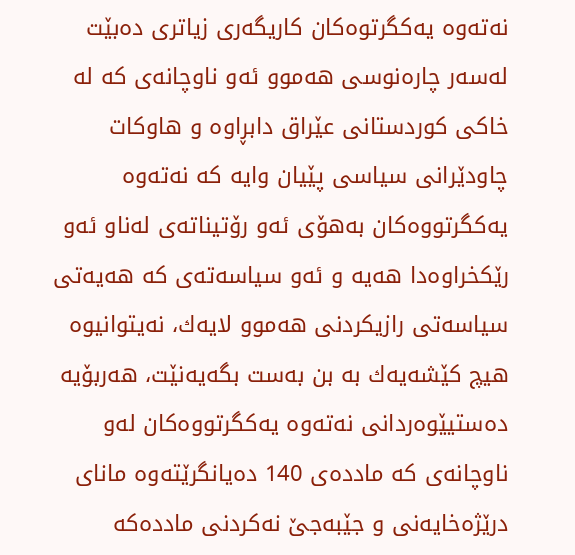نه‌ته‌وه‌ یه‌كگرتوه‌كان كاریگه‌ری‌ زیاتری‌ ده‌بێت له‌سه‌ر چاره‌نوسی‌ هه‌موو ئه‌و ناوچانه‌ی‌ كه‌ له‌ خاكی‌ كوردستانی‌ عێراق دابڕاوه‌ و هاوكات چاودێرانی‌ سیاسی‌ پێیان وایه‌ كه‌ نه‌ته‌وه‌ یه‌كگرتووه‌كان به‌هۆی‌ ئه‌و رۆتیناته‌ی‌ له‌ناو ئه‌و رێكخراوه‌دا هه‌یه‌ و ئه‌و سیاسه‌ته‌ی‌ كه‌ هه‌یه‌تی‌ سیاسه‌تی‌ رازیكردنی‌ هه‌موو لایه‌ك، نه‌یتوانیوه‌ هیچ كێشه‌یه‌ك به‌ بن به‌ست بگه‌یه‌نێت، هه‌ربۆیه‌ ده‌ستیێوه‌ردانی‌ نه‌ته‌وه‌ یه‌كگرتووه‌كان له‌و ناوچانه‌ی‌ كه‌ مادده‌ی‌ 140 ده‌یانگرێته‌وه‌ مانای‌ درێژه‌خایه‌نی‌ و جێبه‌جێ نه‌كردنی‌ مادده‌كه‌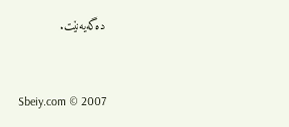ده‌گه‌یه‌نێت.



Sbeiy.com © 2007